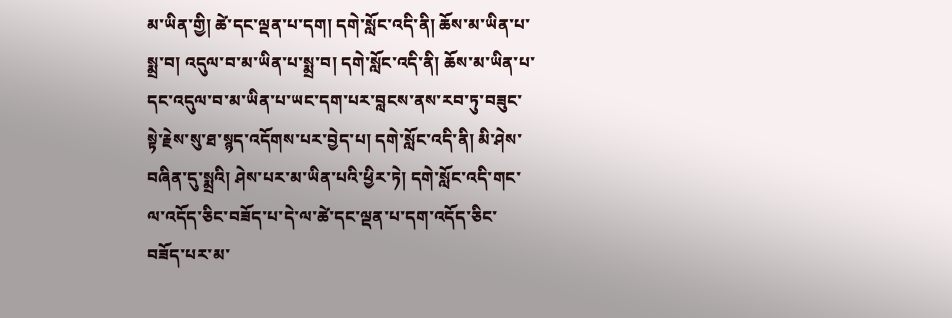མ་ཡིན་གྱི། ཚེ་དང་ལྡན་པ་དག། དགེ་སློང་འདི་ནི། ཆོས་མ་ཡིན་པ་སྨྲ་བ། འདུལ་བ་མ་ཡིན་པ་སྨྲ་བ། དགེ་སློང་འདི་ནི། ཆོས་མ་ཡིན་པ་དང་འདུལ་བ་མ་ཡིན་པ་ཡང་དག་པར་བླངས་ནས་རབ་ཏུ་བཟུང་སྟེ་རྗེས་སུ་ཐ་སྙད་འདོགས་པར་བྱེད་པ། དགེ་སློང་འདི་ནི། མི་ཤེས་བཞིན་དུ་སྨྲའི། ཤེས་པར་མ་ཡིན་པའི་ཕྱིར་ཏེ། དགེ་སློང་འདི་གང་ལ་འདོད་ཅིང་བཟོད་པ་དེ་ལ་ཚེ་དང་ལྡན་པ་དག་འདོད་ཅིང་བཟོད་པར་མ་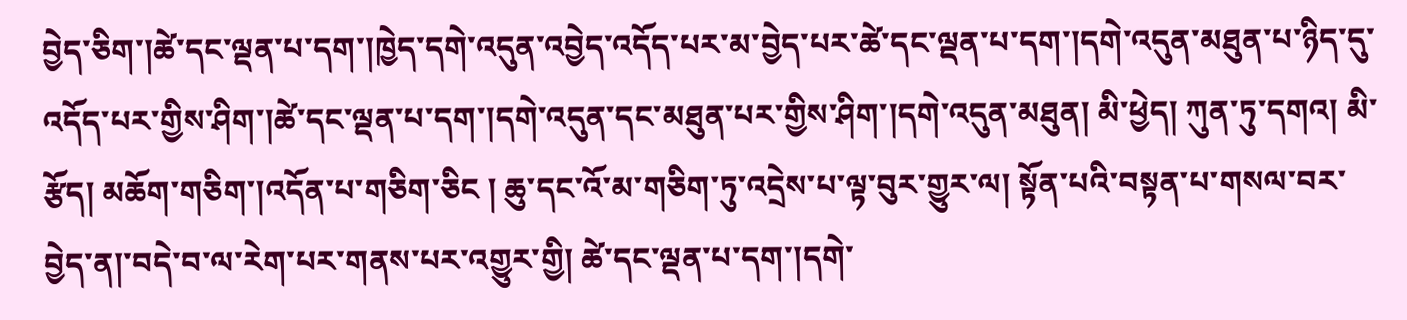བྱེད་ཅིག་།ཚེ་དང་ལྡན་པ་དག་།ཁྱེད་དགེ་འདུན་འབྱེད་འདོད་པར་མ་བྱེད་པར་ཚེ་དང་ལྡན་པ་དག་།དགེ་འདུན་མཐུན་པ་ཉིད་དུ་འདོད་པར་གྱིས་ཤིག་།ཚེ་དང་ལྡན་པ་དག་།དགེ་འདུན་དང་མཐུན་པར་གྱིས་ཤིག་།དགེ་འདུན་མཐུན། མི་ཕྱེད། ཀུན་ཏུ་དགའ། མི་རྩོད། མཆོག་གཅིག་།འདོན་པ་གཅིག་ཅིང ། ཆུ་དང་འོ་མ་གཅིག་ཏུ་འདྲེས་པ་ལྟ་བུར་གྱུར་ལ། སྟོན་པའི་བསྟན་པ་གསལ་བར་བྱེད་ན།་བདེ་བ་ལ་རེག་པར་གནས་པར་འགྱུར་གྱི། ཚེ་དང་ལྡན་པ་དག་།དགེ་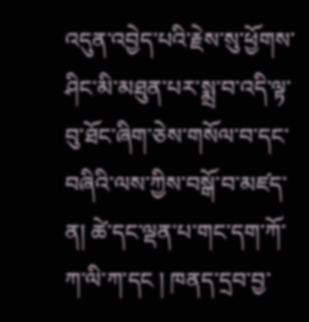འདུན་འབྱེད་པའི་རྗེས་སུ་ཕྱོགས་ཤིང་མི་མཐུན་པར་སྨྲ་བ་འདི་ལྟ་བུ་ཐོང་ཞིག་ཅེས་གསོལ་བ་དང་བཞིའི་ལས་ཀྱིས་བསྒོ་བ་མཛད་ན། ཚེ་དང་ལྡན་པ་གང་དག་ཀོ་ཀ་ལི་ཀ་དང ། ཁནད་དྲབ་བྱ་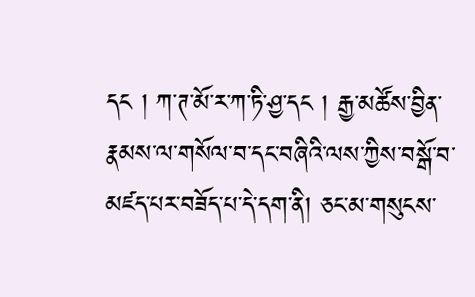དང ། ཀ་ཊ་མོ་ར་ཀ་ཏི་ཤྱ་དང ། རྒྱ་མཚོས་བྱིན་རྣམས་ལ་གསོལ་བ་དང་བཞིའི་ལས་ཀྱིས་བསྒོ་བ་མཛད་པར་བཟོད་པ་དེ་དག་ནི། ཅང་མ་གསུངས་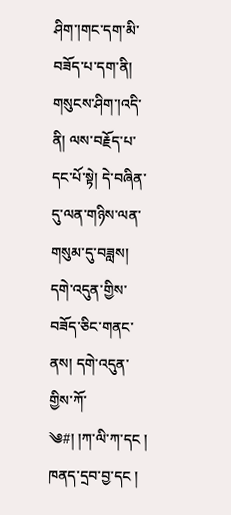ཤིག་།གང་དག་མི་བཟོད་པ་དག་ནི། གསུངས་ཤིག་།འདི་ནི། ལས་བརྗོད་པ་དང་པོ་སྟེ། དེ་བཞིན་དུ་ལན་གཉིས་ལན་གསུམ་དུ་བཟླས། དགེ་འདུན་གྱིས་བཟོད་ཅིང་གནང་ནས། དགེ་འདུན་གྱིས་ཀོ་
༄#། །ཀ་ལི་ཀ་དང ། ཁནད་དྲབ་བྱ་དང །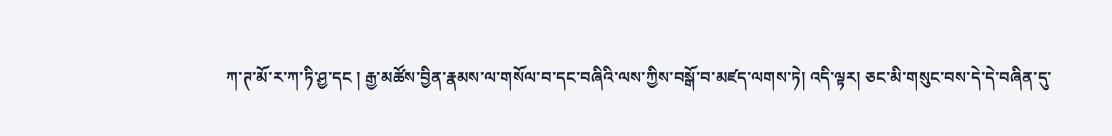ཀ་ཊ་མོ་ར་ཀ་ཏི་ཤྱ་དང ། རྒྱ་མཚོས་བྱིན་རྣམས་ལ་གསོལ་བ་དང་བཞིའི་ལས་ཀྱིས་བསྒོ་བ་མཛད་ལགས་ཏེ། འདི་ལྟར། ཅང་མི་གསུང་བས་དེ་དེ་བཞིན་དུ་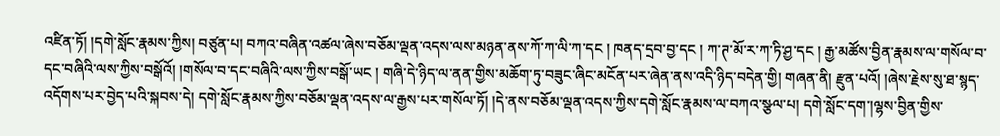འཛིན་ཏོ། །དགེ་སློང་རྣམས་ཀྱིས། བཙུན་པ། བཀའ་བཞིན་འཚལ་ཞེས་བཅོམ་ལྡན་འདས་ལས་མཉན་ནས་ཀོ་ཀ་ལི་ཀ་དང ། ཁནད་དྲབ་བྱ་དང ། ཀ་ཊ་མོ་ར་ཀ་ཏི་ཤྱ་དང ། རྒྱ་མཚོས་བྱིན་རྣམས་ལ་གསོལ་བ་དང་བཞིའི་ལས་ཀྱིས་བསྒོའོ། །གསོལ་བ་དང་བཞིའི་ལས་ཀྱིས་བསྒོ་ཡང ། གཞི་དེ་ཉིད་ལ་ནན་གྱིས་མཆོག་ཏུ་བཟུང་ཞིང་མངོན་པར་ཞེན་ནས་འདི་ཉིད་བདེན་གྱི། གཞན་ནི། རྫུན་པའོ། །ཞེས་རྗེས་སུ་ཐ་སྙད་འདོགས་པར་བྱེད་པའི་སྐབས་དེ། དགེ་སློང་རྣམས་ཀྱིས་བཅོམ་ལྡན་འདས་ལ་རྒྱས་པར་གསོལ་ཏོ། །དེ་ནས་བཅོམ་ལྡན་འདས་ཀྱིས་དགེ་སློང་རྣམས་ལ་བཀའ་སྩལ་པ། དགེ་སློང་དག་།ལྷས་བྱིན་གྱིས་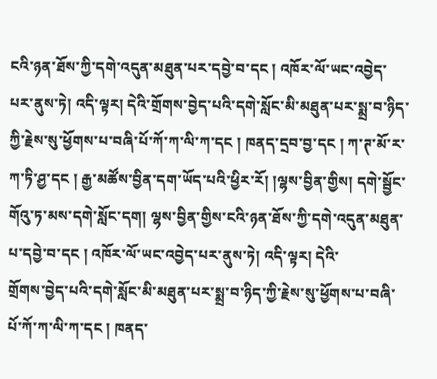ངའི་ཉན་ཐོས་ཀྱི་དགེ་འདུན་མཐུན་པར་དབྱེ་བ་དང ། འཁོར་ལོ་ཡང་འབྱེད་པར་ནུས་ཏེ། འདི་ལྟར། དེའི་གྲོགས་བྱེད་པའི་དགེ་སློང་མི་མཐུན་པར་སྨྲ་བ་ཉིད་ཀྱི་རྗེས་སུ་ཕྱོགས་པ་བཞི་པོ་ཀོ་ཀ་ལི་ཀ་དང ། ཁནད་དྲབ་བྱ་དང ། ཀ་ཊ་མོ་ར་ཀ་ཏི་ཤྱ་དང ། རྒྱ་མཚོས་བྱིན་དག་ཡོད་པའི་ཕྱིར་རོ། །ལྷས་བྱིན་གྱིས། དགེ་སྦྱོང་གོའུ་ཏ་མས་དགེ་སློང་དག། ལྷས་བྱིན་གྱིས་ངའི་ཉན་ཐོས་ཀྱི་དགེ་འདུན་མཐུན་པ་དབྱེ་བ་དང ། འཁོར་ལོ་ཡང་འབྱེད་པར་ནུས་ཏེ། འདི་ལྟར། དེའི་
གྲོགས་བྱེད་པའི་དགེ་སློང་མི་མཐུན་པར་སྨྲ་བ་ཉིད་ཀྱི་རྗེས་སུ་ཕྱོགས་པ་བཞི་པོ་ཀོ་ཀ་ལི་ཀ་དང ། ཁནད་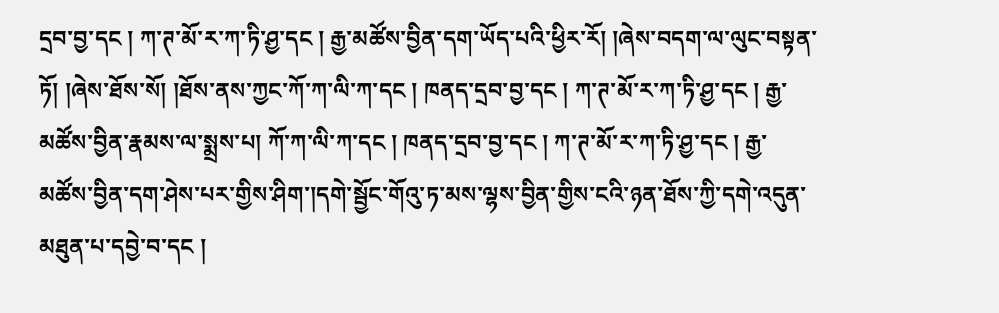དྲབ་བྱ་དང ། ཀ་ཊ་མོ་ར་ཀ་ཏི་ཤྱ་དང ། རྒྱ་མཚོས་བྱིན་དག་ཡོད་པའི་ཕྱིར་རོ། །ཞེས་བདག་ལ་ལུང་བསྟན་ཏོ། །ཞེས་ཐོས་སོ། །ཐོས་ནས་ཀྱང་ཀོ་ཀ་ལི་ཀ་དང ། ཁནད་དྲབ་བྱ་དང ། ཀ་ཊ་མོ་ར་ཀ་ཏི་ཤྱ་དང ། རྒྱ་མཚོས་བྱིན་རྣམས་ལ་སྨྲས་པ། ཀོ་ཀ་ལི་ཀ་དང ། ཁནད་དྲབ་བྱ་དང ། ཀ་ཊ་མོ་ར་ཀ་ཏི་ཤྱ་དང ། རྒྱ་མཚོས་བྱིན་དག་ཤེས་པར་གྱིས་ཤིག་།དགེ་སྦྱོང་གོའུ་ཏ་མས་ལྷས་བྱིན་གྱིས་ངའི་ཉན་ཐོས་ཀྱི་དགེ་འདུན་མཐུན་པ་དབྱེ་བ་དང །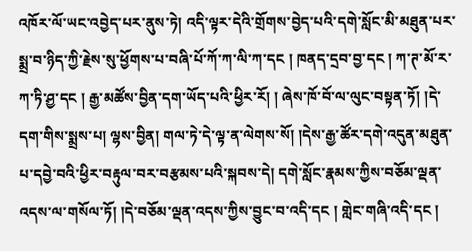འཁོར་ལོ་ཡང་འབྱེད་པར་ནུས་ཏེ། འདི་ལྟར་དེའི་གྲོགས་བྱེད་པའི་དགེ་སློང་མི་མཐུན་པར་སྨྲ་བ་ཉིད་ཀྱི་རྗེས་སུ་ཕྱོགས་པ་བཞི་པོ་ཀོ་ཀ་ལི་ཀ་དང ། ཁནད་དྲབ་བྱ་དང ། ཀ་ཊ་མོ་ར་ཀ་ཏི་ཤྱ་དང ། རྒྱ་མཚོས་བྱིན་དག་ཡོད་པའི་ཕྱིར་རོ། ། ཞེས་ཁོ་བོ་ལ་ལུང་བསྟན་ཏོ། །དེ་དག་གིས་སྨྲས་པ། ལྷས་བྱིན། གལ་ཏེ་དེ་ལྟ་ན་ལེགས་སོ། །དེས་རྒྱ་ཚོར་དགེ་འདུན་མཐུན་པ་དབྱེ་བའི་ཕྱིར་བརྟུལ་བར་བརྩམས་པའི་སྐབས་དེ། དགེ་སློང་རྣམས་ཀྱིས་བཅོམ་ལྡན་འདས་ལ་གསོལ་ཏོ། །དེ་བཅོམ་ལྡན་འདས་ཀྱིས་བྱུང་བ་འདི་དང ། གླེང་གཞི་འདི་དང །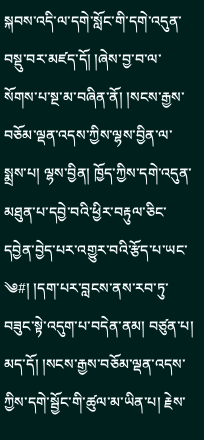སྐབས་འདི་ལ་དགེ་སློང་གི་དགེ་འདུན་བསྡུ་བར་མཛད་དོ། །ཞེས་བྱ་བ་ལ་སོགས་པ་སྔ་མ་བཞིན་ནོ། །སངས་རྒྱས་བཅོམ་ལྡན་འདས་ཀྱིས་ལྷས་བྱིན་ལ་སྨྲས་པ། ལྷས་བྱིན། ཁྱོད་ཀྱིས་དགེ་འདུན་མཐུན་པ་དབྱེ་བའི་ཕྱིར་བརྟུལ་ཅིང་དབྱེན་བྱེད་པར་འགྱུར་བའི་རྩོད་པ་ཡང་
༄#། །དག་པར་བླངས་ནས་རབ་ཏུ་བཟུང་སྟེ་འདུག་པ་བདེན་ནམ། བཙུན་པ། མད་དོ། །སངས་རྒྱས་བཅོམ་ལྡན་འདས་ཀྱིས་དགེ་སྦྱོང་གི་ཚུལ་མ་ཡིན་པ། རྗེས་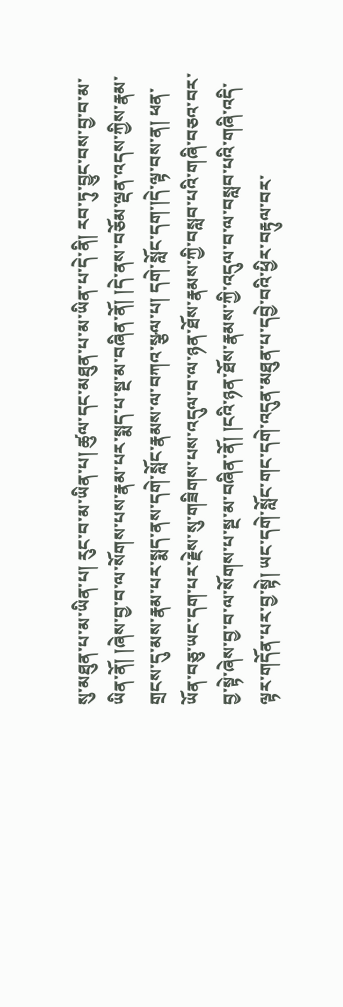སུ་མཐུན་པ་མ་ཡིན་པ། རུང་བ་མ་ཡིན་པ། ཚུལ་དང་མཐུན་པ་མ་ཡིན་པ་དེ་ནི། རབ་ཏུ་བྱུང་བས་བྱ་བ་མ་ཡིན་ནོ། །ཞེས་བྱ་བ་ལ་སོགས་པས་རྣམ་པར་སྨད་པ་སྔ་མ་བཞིན་ནོ། །དེ་ནས་བཅོམ་ལྡན་འདས་ཀྱིས་རྣམ་གྲངས་དུ་མས་རྣམ་པར་སྨད་ནས་དགེ་སློང་རྣམས་ལ་བཀའ་སྩལ་པ། དགེ་སློང་དག་།དེ་ལྟ་བས་ན། ཕན་ཡོན་བཅུ་ཡང་དག་པར་རྗེས་སུ་གཟིགས་པས་འདུལ་བ་ལ་ཉན་ཐོས་རྣམས་ཀྱི་བསླབ་པའི་གཞི་བཅའ་བར་བྱ་སྟེ་ཞེས་བྱ་བ་ལ་སོགས་པ་སྔ་མ་བཞིན་ནོ། །ངའི་ཉན་ཐོས་རྣམས་ཀྱི་འདུལ་བ་ལ་བསླབ་པའི་གཞི་འདི་ལྟར་གདོན་པར་བྱ་སྟེ། ཡང་དགེ་སློང་གང་དགེ་འདུན་མཐུན་པ་དབྱེ་བའི་ཕྱིར་བརྟུལ་བར་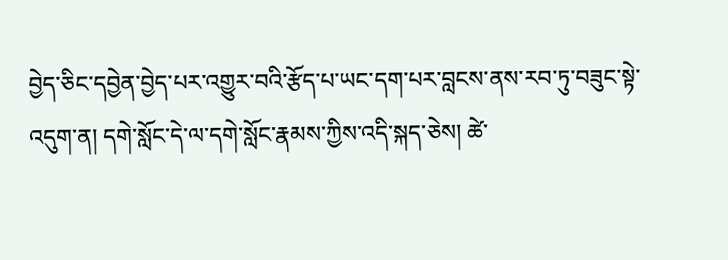བྱེད་ཅིང་དབྱེན་བྱེད་པར་འགྱུར་བའི་རྩོད་པ་ཡང་དག་པར་བླངས་ནས་རབ་ཏུ་བཟུང་སྟེ་འདུག་ན། དགེ་སློང་དེ་ལ་དགེ་སློང་རྣམས་ཀྱིས་འདི་སྐད་ཅེས། ཚེ་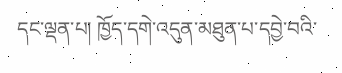དང་ལྡན་པ། ཁྱོད་དགེ་འདུན་མཐུན་པ་དབྱེ་བའི་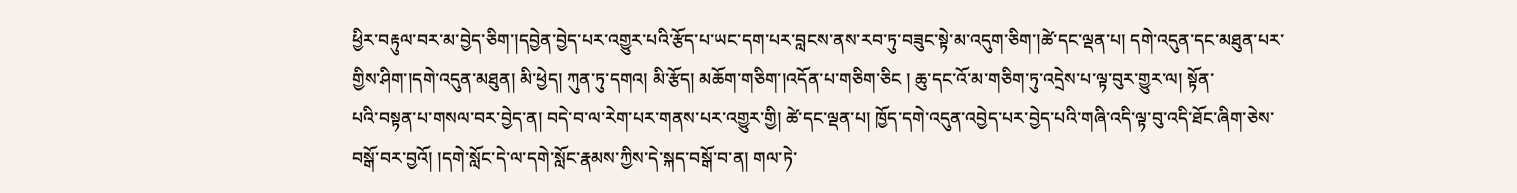ཕྱིར་བརྟུལ་བར་མ་བྱེད་ཅིག་།དབྱེན་བྱེད་པར་འགྱུར་པའི་རྩོད་པ་ཡང་དག་པར་བླངས་ནས་རབ་ཏུ་བཟུང་སྟེ་མ་འདུག་ཅིག་།ཚེ་དང་ལྡན་པ། དགེ་འདུན་དང་མཐུན་པར་གྱིས་ཤིག་།དགེ་འདུན་མཐུན། མི་ཕྱེད། ཀུན་ཏུ་དགའ། མི་རྩོད། མཆོག་གཅིག་།འདོན་པ་གཅིག་ཅིང ། ཆུ་དང་འོ་མ་གཅིག་ཏུ་འདྲེས་པ་ལྟ་བུར་གྱུར་ལ། སྟོན་
པའི་བསྟན་པ་གསལ་བར་བྱེད་ན། བདེ་བ་ལ་རེག་པར་གནས་པར་འགྱུར་གྱི། ཚེ་དང་ལྡན་པ། ཁྱོད་དགེ་འདུན་འབྱེད་པར་བྱེད་པའི་གཞི་འདི་ལྟ་བུ་འདི་ཐོང་ཞིག་ཅེས་བསྒོ་བར་བྱའོ། །དགེ་སློང་དེ་ལ་དགེ་སློང་རྣམས་ཀྱིས་དེ་སྐད་བསྒོ་བ་ན། གལ་ཏེ་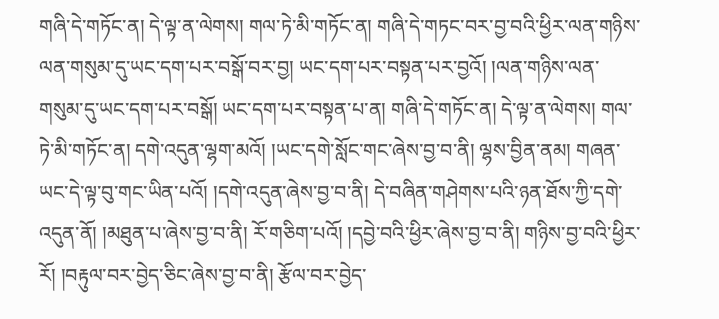གཞི་དེ་གཏོང་ན། དེ་ལྟ་ན་ལེགས། གལ་ཏེ་མི་གཏོང་ན། གཞི་དེ་གཏང་བར་བྱ་བའི་ཕྱིར་ལན་གཉིས་ལན་གསུམ་དུ་ཡང་དག་པར་བསྒོ་བར་བྱ། ཡང་དག་པར་བསྟན་པར་བྱའོ། །ལན་གཉིས་ལན་གསུམ་དུ་ཡང་དག་པར་བསྒོ། ཡང་དག་པར་བསྟན་པ་ན། གཞི་དེ་གཏོང་ན། དེ་ལྟ་ན་ལེགས། གལ་ཏེ་མི་གཏོང་ན། དགེ་འདུན་ལྷག་མའོ། །ཡང་དགེ་སློང་གང་ཞེས་བྱ་བ་ནི། ལྷས་བྱིན་ནམ། གཞན་ཡང་དེ་ལྟ་བུ་གང་ཡིན་པའོ། །དགེ་འདུན་ཞེས་བྱ་བ་ནི། དེ་བཞིན་གཤེགས་པའི་ཉན་ཐོས་ཀྱི་དགེ་འདུན་ནོ། །མཐུན་པ་ཞེས་བྱ་བ་ནི། རོ་གཅིག་པའོ། །དབྱེ་བའི་ཕྱིར་ཞེས་བྱ་བ་ནི། གཉིས་བྱ་བའི་ཕྱིར་རོ། །བརྟུལ་བར་བྱེད་ཅིང་ཞེས་བྱ་བ་ནི། རྩོལ་བར་བྱེད་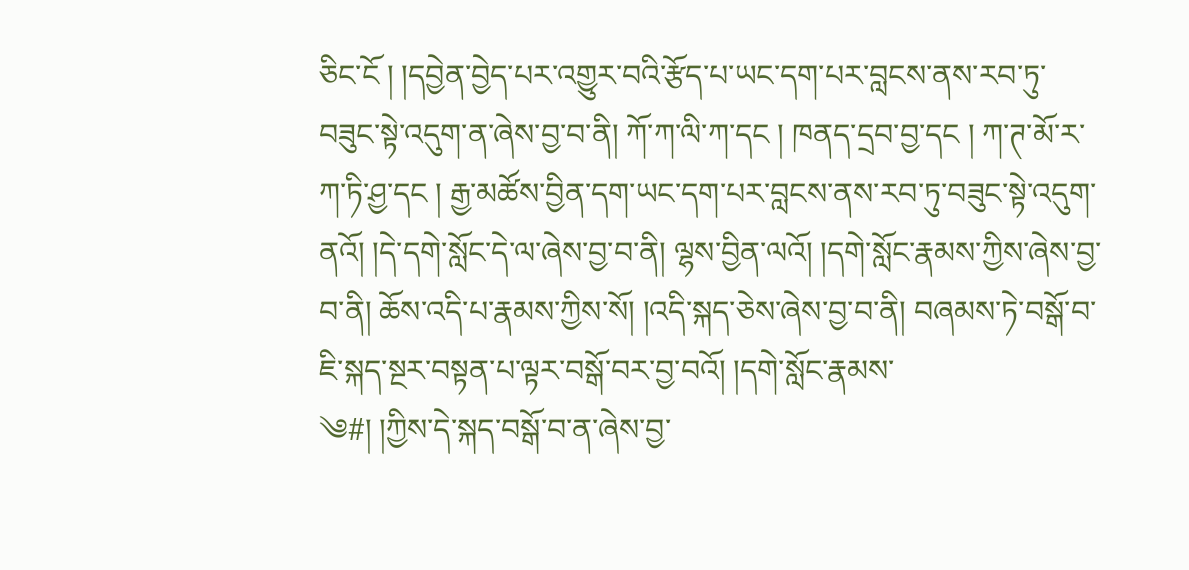ཅིང་ངོ ། །དབྱེན་བྱེད་པར་འགྱུར་བའི་རྩོད་པ་ཡང་དག་པར་བླངས་ནས་རབ་ཏུ་བཟུང་སྟེ་འདུག་ན་ཞེས་བྱ་བ་ནི། ཀོ་ཀ་ལི་ཀ་དང ། ཁནད་དྲབ་བྱ་དང ། ཀ་ཊ་མོ་ར་ཀ་ཏི་ཤྱ་དང ། རྒྱ་མཚོས་བྱིན་དག་ཡང་དག་པར་བླངས་ནས་རབ་ཏུ་བཟུང་སྟེ་འདུག་ནའོ། །དེ་དགེ་སློང་དེ་ལ་ཞེས་བྱ་བ་ནི། ལྷས་བྱིན་ལའོ། །དགེ་སློང་རྣམས་ཀྱིས་ཞེས་བྱ་བ་ནི། ཆོས་འདི་པ་རྣམས་ཀྱིས་སོ། །འདི་སྐད་ཅེས་ཞེས་བྱ་བ་ནི། བཞམས་ཏེ་བསྒོ་བ་ཇི་སྐད་སྔར་བསྟན་པ་ལྟར་བསྒོ་བར་བྱ་བའོ། །དགེ་སློང་རྣམས་
༄#། །ཀྱིས་དེ་སྐད་བསྒོ་བ་ན་ཞེས་བྱ་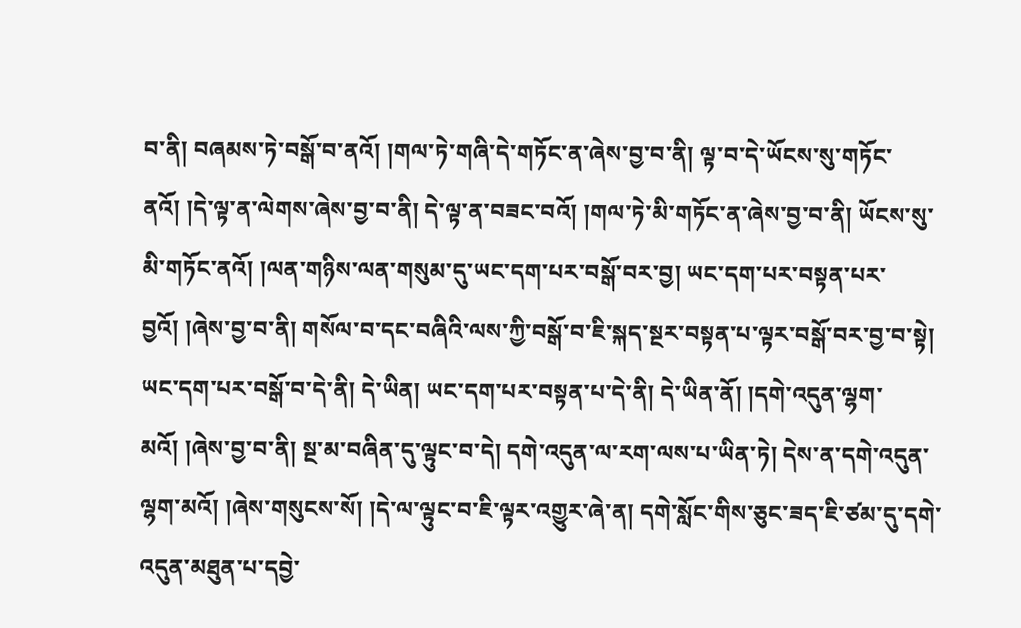བ་ནི། བཞམས་ཏེ་བསྒོ་བ་ནའོ། །གལ་ཏེ་གཞི་དེ་གཏོང་ན་ཞེས་བྱ་བ་ནི། ལྟ་བ་དེ་ཡོངས་སུ་གཏོང་ནའོ། །དེ་ལྟ་ན་ལེགས་ཞེས་བྱ་བ་ནི། དེ་ལྟ་ན་བཟང་བའོ། །གལ་ཏེ་མི་གཏོང་ན་ཞེས་བྱ་བ་ནི། ཡོངས་སུ་མི་གཏོང་ནའོ། །ལན་གཉིས་ལན་གསུམ་དུ་ཡང་དག་པར་བསྒོ་བར་བྱ། ཡང་དག་པར་བསྟན་པར་བྱའོ། །ཞེས་བྱ་བ་ནི། གསོལ་བ་དང་བཞིའི་ལས་ཀྱི་བསྒོ་བ་ཇི་སྐད་སྔར་བསྟན་པ་ལྟར་བསྒོ་བར་བྱ་བ་སྟེ། ཡང་དག་པར་བསྒོ་བ་དེ་ནི། དེ་ཡིན། ཡང་དག་པར་བསྟན་པ་དེ་ནི། དེ་ཡིན་ནོ། །དགེ་འདུན་ལྷག་མའོ། །ཞེས་བྱ་བ་ནི། སྔ་མ་བཞིན་དུ་ལྟུང་བ་དེ། དགེ་འདུན་ལ་རག་ལས་པ་ཡིན་ཏེ། དེས་ན་དགེ་འདུན་ལྷག་མའོ། །ཞེས་གསུངས་སོ། །དེ་ལ་ལྟུང་བ་ཇི་ལྟར་འགྱུར་ཞེ་ན། དགེ་སློང་གིས་ཅུང་ཟད་ཇི་ཙམ་དུ་དགེ་འདུན་མཐུན་པ་དབྱེ་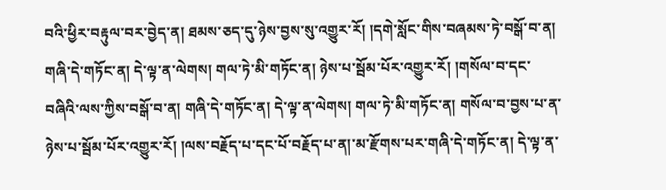བའི་ཕྱིར་བརྟུལ་བར་བྱེད་ན། ཐམས་ཅད་དུ་ཉེས་བྱས་སུ་འགྱུར་རོ། །དགེ་སློང་གིས་བཞམས་ཏེ་བསྒོ་བ་ན། གཞི་དེ་གཏོང་ན། དེ་ལྟ་ན་ལེགས། གལ་ཏེ་མི་གཏོང་ན། ཉེས་པ་སྦོམ་པོར་འགྱུར་རོ། །གསོལ་བ་དང་བཞིའི་ལས་ཀྱིས་བསྒོ་བ་ན། གཞི་དེ་གཏོང་ན། དེ་ལྟ་ན་ལེགས། གལ་ཏེ་མི་གཏོང་ན། གསོལ་བ་བྱས་པ་ན་ཉེས་པ་སྦོམ་པོར་འགྱུར་རོ། །ལས་བརྗོད་པ་དང་པོ་བརྗོད་པ་ན།་མ་རྫོགས་པར་གཞི་དེ་གཏོང་ན། དེ་ལྟ་ན་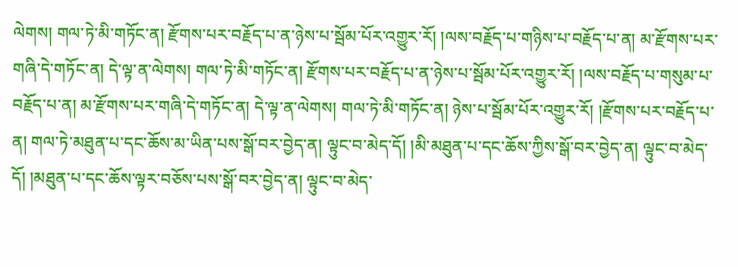ལེགས། གལ་ཏེ་མི་གཏོང་ན། རྫོགས་པར་བརྗོད་པ་ན་ཉེས་པ་སྦོམ་པོར་འགྱུར་རོ། །ལས་བརྗོད་པ་གཉིས་པ་བརྗོད་པ་ན། མ་རྫོགས་པར་
གཞི་དེ་གཏོང་ན། དེ་ལྟ་ན་ལེགས། གལ་ཏེ་མི་གཏོང་ན། རྫོགས་པར་བརྗོད་པ་ན་ཉེས་པ་སྦོམ་པོར་འགྱུར་རོ། །ལས་བརྗོད་པ་གསུམ་པ་བརྗོད་པ་ན། མ་རྫོགས་པར་གཞི་དེ་གཏོང་ན། དེ་ལྟ་ན་ལེགས། གལ་ཏེ་མི་གཏོང་ན། ཉེས་པ་སྦོམ་པོར་འགྱུར་རོ། །རྫོགས་པར་བརྗོད་པ་ན། གལ་ཏེ་མཐུན་པ་དང་ཆོས་མ་ཡིན་པས་སྒོ་བར་བྱེད་ན། ལྟུང་བ་མེད་དོ། །མི་མཐུན་པ་དང་ཆོས་ཀྱིས་སྒོ་བར་བྱེད་ན། ལྟུང་བ་མེད་དོ། །མཐུན་པ་དང་ཆོས་ལྟར་བཅོས་པས་སྒོ་བར་བྱེད་ན། ལྟུང་བ་མེད་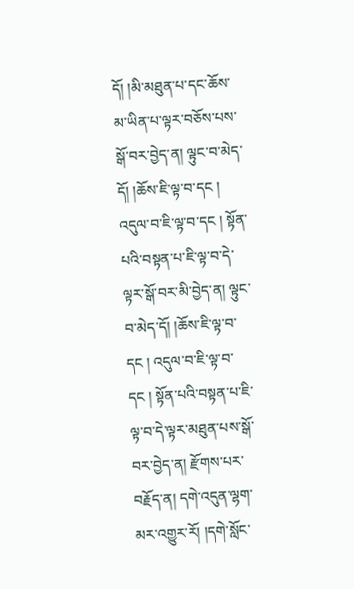དོ། །མི་མཐུན་པ་དང་ཆོས་མ་ཡིན་པ་ལྟར་བཅོས་པས་སྒོ་བར་བྱེད་ན། ལྟུང་བ་མེད་དོ། །ཆོས་ཇི་ལྟ་བ་དང ། འདུལ་བ་ཇི་ལྟ་བ་དང ། སྟོན་པའི་བསྟན་པ་ཇི་ལྟ་བ་དེ་ལྟར་སྒོ་བར་མི་བྱེད་ན། ལྟུང་བ་མེད་དོ། །ཆོས་ཇི་ལྟ་བ་དང ། འདུལ་བ་ཇི་ལྟ་བ་དང ། སྟོན་པའི་བསྟན་པ་ཇི་ལྟ་བ་དེ་ལྟར་མཐུན་པས་སྒོ་བར་བྱེད་ན། རྫོགས་པར་བརྗོད་ན། དགེ་འདུན་ལྷག་མར་འགྱུར་རོ། །དགེ་སློང་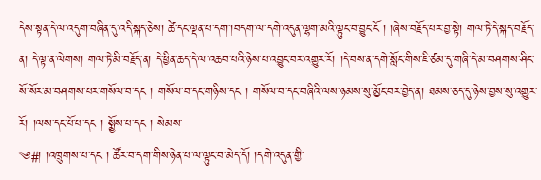དེས་སྟན་དེ་ལ་འདུག་བཞིན་དུ་འདི་སྐད་ཅེས། ཚེ་དང་ལྡན་པ་དག་།བདག་ལ་དགེ་འདུན་ལྷག་མའི་ལྟུང་བ་བྱུང་ངོ ། །ཞེས་བརྗོད་པར་བྱ་སྟེ། གལ་ཏེ་དེ་སྐད་བརྗོད་ན། དེ་ལྟ་ན་ལེགས། གལ་ཏེ་མི་བརྗོད་ན། དེ་ཕྱིན་ཆད་དེ་ལ་འཆབ་པའི་ཉེས་པ་འབྱུང་བར་འགྱུར་རོ། །དེ་བས་ན་དགེ་སློང་གིས་ཇི་ཙམ་དུ་གཞི་དེ་མ་བཤགས་ཤིང་སོ་སོར་མ་བཤགས་པར་གསོལ་བ་དང ། གསོལ་བ་དང་གཉིས་དང ། གསོལ་བ་དང་བཞིའི་ལས་ཉམས་སུ་མྱོང་བར་བྱེད་ན། ཐམས་ཅད་དུ་ཉེས་བྱས་སུ་འགྱུར་རོ། །ལས་དང་པོ་པ་དང ། སྨྱོས་པ་དང ། སེམས་
༄#། །འཁྲུགས་པ་དང ། ཚོར་བ་དག་གིས་ཉེན་པ་ལ་ལྟུང་བ་མེད་དོ། །དགེ་འདུན་གྱི་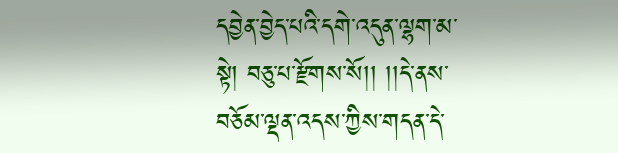དབྱེན་བྱེད་པའི་དགེ་འདུན་ལྷག་མ་སྟེ། བཅུ་པ་རྫོགས་སོ།། །།དེ་ནས་བཅོམ་ལྡན་འདས་ཀྱིས་གདན་དེ་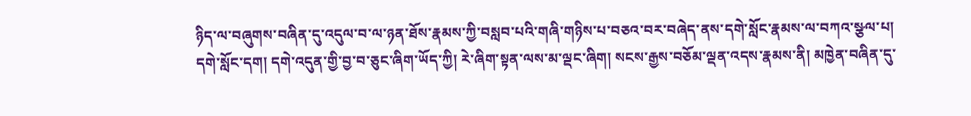ཉིད་ལ་བཞུགས་བཞིན་དུ་འདུལ་བ་ལ་ཉན་ཐོས་རྣམས་ཀྱི་བསླབ་པའི་གཞི་གཉིས་པ་བཅའ་བར་བཞེད་ནས་དགེ་སློང་རྣམས་ལ་བཀའ་སྩལ་པ། དགེ་སློང་དག། དགེ་འདུན་གྱི་བྱ་བ་ཅུང་ཞིག་ཡོད་ཀྱི། རེ་ཞིག་སྟན་ལས་མ་ལྡང་ཞིག། སངས་རྒྱས་བཅོམ་ལྡན་འདས་རྣམས་ནི། མཁྱེན་བཞིན་དུ་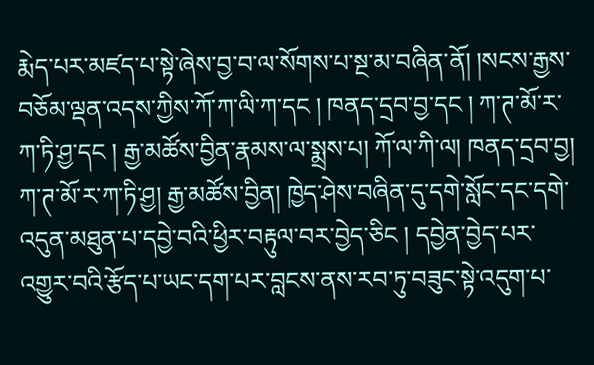རྨེད་པར་མཛད་པ་སྟེ་ཞེས་བྱ་བ་ལ་སོགས་པ་སྔ་མ་བཞིན་ནོ། །སངས་རྒྱས་བཅོམ་ལྡན་འདས་ཀྱིས་ཀོ་ཀ་ལི་ཀ་དང ། ཁནད་དྲབ་བྱ་དང ། ཀ་ཊ་མོ་ར་ཀ་ཏི་ཤྱ་དང ། རྒྱ་མཚོས་བྱིན་རྣམས་ལ་སྨྲས་པ། ཀོ་ལ་ཀི་ལ། ཁནད་དྲབ་བྱ། ཀ་ཊ་མོ་ར་ཀ་ཏི་ཤྱ། རྒྱ་མཚོས་བྱིན། ཁྱེད་ཤེས་བཞིན་དུ་དགེ་སློང་དང་དགེ་འདུན་མཐུན་པ་དབྱེ་བའི་ཕྱིར་བརྟུལ་བར་བྱེད་ཅིང ། དབྱེན་བྱེད་པར་འགྱུར་བའི་རྩོད་པ་ཡང་དག་པར་བླངས་ནས་རབ་ཏུ་བཟུང་སྟེ་འདུག་པ་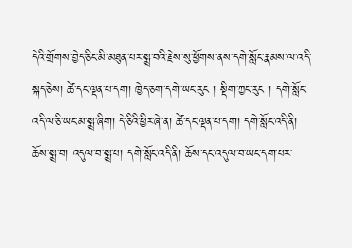དེའི་གྲོགས་བྱེད་ཅིང་མི་མཐུན་པར་སྨྲ་བའི་རྗེས་སུ་ཕྱོགས་ནས་དགེ་སློང་རྣམས་ལ་འདི་སྐད་ཅེས། ཚེ་དང་ལྡན་པ་དག། ཁྱེད་ཅག་དགེ་ཡང་རུང ། སྡིག་ཀྱང་རུང ། དགེ་སློང་འདི་ལ་ཅི་ཡང་མ་སྨྲ་ཞིག། དེ་ཅིའི་ཕྱིར་ཞེ་ན། ཚེ་དང་ལྡན་པ་དག། དགེ་སློང་འདི་ནི། ཆོས་སྨྲ་བ། འདུལ་བ་སྨྲ་པ། དགེ་སློང་འདི་ནི། ཆོས་དང་འདུལ་བ་ཡང་དག་པར་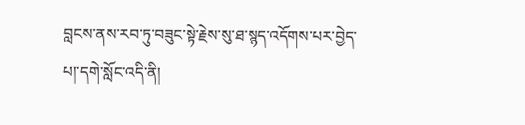བླངས་ནས་རབ་ཏུ་བཟུང་སྟེ་རྗེས་སུ་ཐ་སྙད་འདོགས་པར་བྱེད་
པ།་དགེ་སློང་འདི་ནི།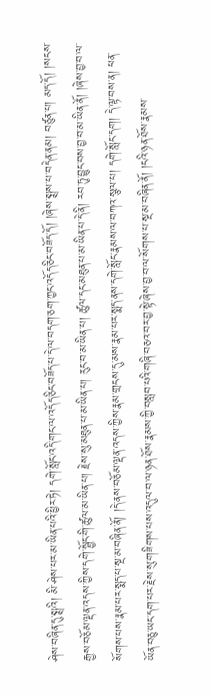ཤེས་བཞིན་དུ་སྨྲའི། མི་ཤེས་པར་མ་ཡིན་པའི་ཕྱིར་ཏེ། དགེ་སློང་འདི་གང་ལ་འདོད་ཅིང་བཟོད་པ་དེ་ལ་བདག་ཅག་ཀྱང་འདོད་ཅིང་བཟོད་དོ། །ཞེས་སྨྲས་པ་བདེན་ནམ། བཙུན་པ། མད་དོ། །སངས་རྒྱས་བཅོམ་ལྡན་འདས་ཀྱིས་དགེ་སྦྱོང་གི་ཚུལ་མ་ཡིན་པ། རྗེས་སུ་མཐུན་པ་མ་ཡིན་པ། རུང་བ་མ་ཡིན་པ། ཚུལ་དང་མཐུན་པ་མ་ཡིན་པ་དེ་ནི། རབ་ཏུ་བྱུང་བས་བྱ་བ་མ་ཡིན་ནོ། །ཞེས་བྱ་བ་ལ་སོགས་པས་རྣམ་པར་སྨད་པ་སྔ་མ་བཞིན་ནོ། །དེ་ནས་བཅོམ་ལྡན་འདས་ཀྱིས་རྣམ་གྲངས་དུ་མས་རྣམ་པར་སྨད་ནས་དགེ་སློང་རྣམས་ལ་བཀའ་སྩལ་པ། དགེ་སློང་དག། དེ་ལྟ་བས་ན། ཕན་ཡོན་བཅུ་ཡང་དག་པར་རྗེས་སུ་གཟིགས་པས་འདུལ་བ་ལ་ཉན་ཐོས་རྣམས་ཀྱི་བསླབ་པའི་གཞི་བཅའ་བར་བྱ་སྟེ་ཞེས་བྱ་བ་ལ་སོགས་པ་སྔ་མ་བཞིན་ནོ། །ངའི་ཉན་ཐོས་རྣམས་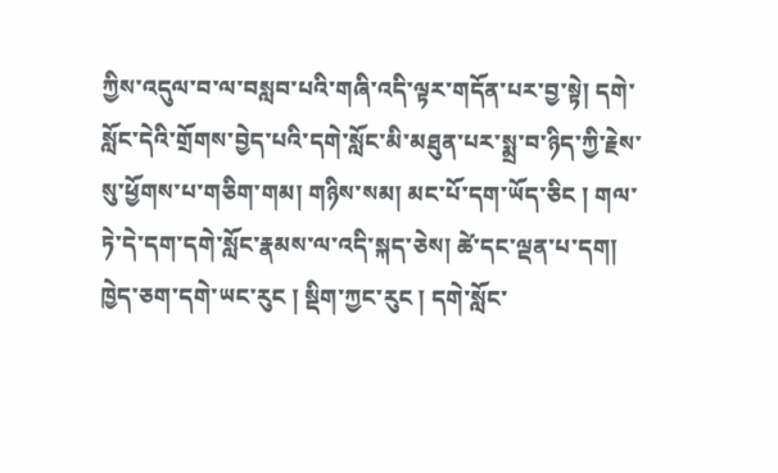ཀྱིས་འདུལ་བ་ལ་བསླབ་པའི་གཞི་འདི་ལྟར་གདོན་པར་བྱ་སྟེ། དགེ་སློང་དེའི་གྲོགས་བྱེད་པའི་དགེ་སློང་མི་མཐུན་པར་སྨྲ་བ་ཉིད་ཀྱི་རྗེས་སུ་ཕྱོགས་པ་གཅིག་གམ། གཉིས་སམ། མང་པོ་དག་ཡོད་ཅིང ། གལ་ཏེ་དེ་དག་དགེ་སློང་རྣམས་ལ་འདི་སྐད་ཅེས། ཚེ་དང་ལྡན་པ་དག། ཁྱེད་ཅག་དགེ་ཡང་རུང ། སྡིག་ཀྱང་རུང ། དགེ་སློང་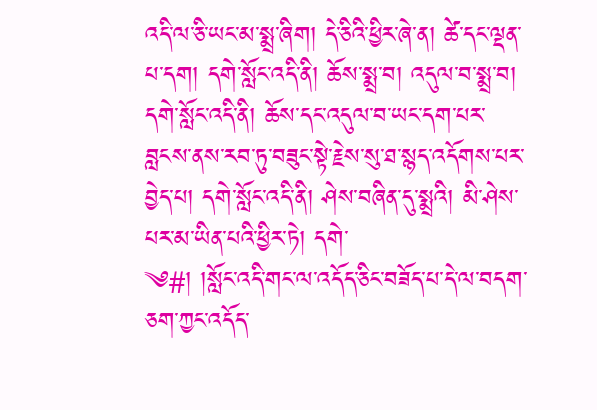འདི་ལ་ཅི་ཡང་མ་སྨྲ་ཞིག། དེ་ཅིའི་ཕྱིར་ཞེ་ན། ཚེ་དང་ལྡན་པ་དག། དགེ་སློང་འདི་ནི། ཆོས་སྨྲ་བ། འདུལ་བ་སྨྲ་བ། དགེ་སློང་འདི་ནི། ཆོས་དང་འདུལ་བ་ཡང་དག་པར་བླངས་ནས་རབ་ཏུ་བཟུང་སྟེ་རྗེས་སུ་ཐ་སྙད་འདོགས་པར་བྱེད་པ། དགེ་སློང་འདི་ནི། ཤེས་བཞིན་དུ་སྨྲའི། མི་ཤེས་པར་མ་ཡིན་པའི་ཕྱིར་ཏེ། དགེ་
༄#། །སློང་འདི་གང་ལ་འདོད་ཅིང་བཟོད་པ་དེ་ལ་བདག་ཅག་ཀྱང་འདོད་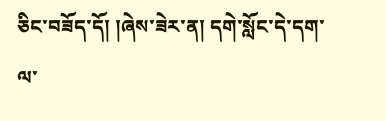ཅིང་བཟོད་དོ། །ཞེས་ཟེར་ན། དགེ་སློང་དེ་དག་ལ་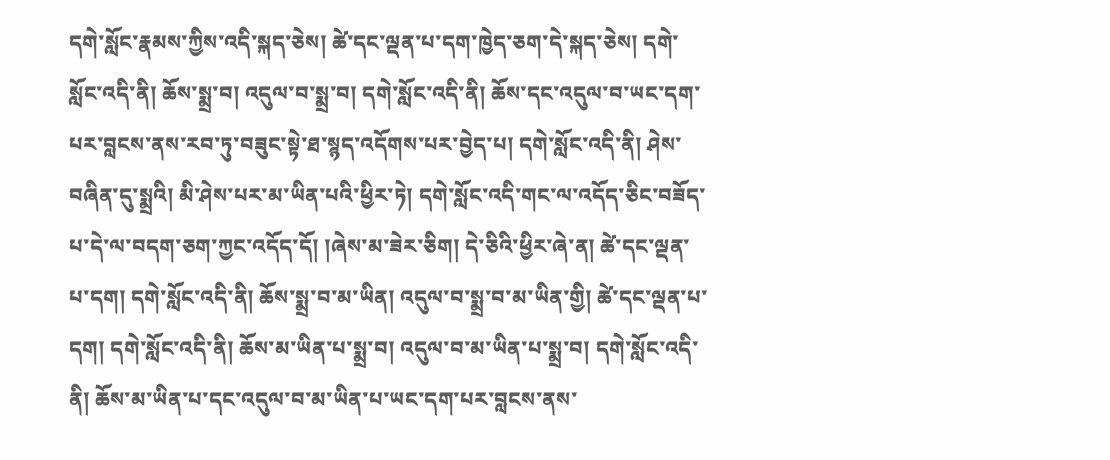དགེ་སློང་རྣམས་ཀྱིས་འདི་སྐད་ཅེས། ཚེ་དང་ལྡན་པ་དག་ཁྱེད་ཅག་དེ་སྐད་ཅེས། དགེ་སློང་འདི་ནི། ཆོས་སྨྲ་བ། འདུལ་བ་སྨྲ་བ། དགེ་སློང་འདི་ནི། ཆོས་དང་འདུལ་བ་ཡང་དག་པར་བླངས་ནས་རབ་ཏུ་བཟུང་སྟེ་ཐ་སྙད་འདོགས་པར་བྱེད་པ། དགེ་སློང་འདི་ནི། ཤེས་བཞིན་དུ་སྨྲའི། མི་ཤེས་པར་མ་ཡིན་པའི་ཕྱིར་ཏེ། དགེ་སློང་འདི་གང་ལ་འདོད་ཅིང་བཟོད་པ་དེ་ལ་བདག་ཅག་ཀྱང་འདོད་དོ། །ཞེས་མ་ཟེར་ཅིག། དེ་ཅིའི་ཕྱིར་ཞེ་ན། ཚེ་དང་ལྡན་པ་དག། དགེ་སློང་འདི་ནི། ཆོས་སྨྲ་བ་མ་ཡིན། འདུལ་བ་སྨྲ་བ་མ་ཡིན་གྱི། ཚེ་དང་ལྡན་པ་དག། དགེ་སློང་འདི་ནི། ཆོས་མ་ཡིན་པ་སྨྲ་བ། འདུལ་བ་མ་ཡིན་པ་སྨྲ་བ། དགེ་སློང་འདི་ནི། ཆོས་མ་ཡིན་པ་དང་འདུལ་བ་མ་ཡིན་པ་ཡང་དག་པར་བླངས་ནས་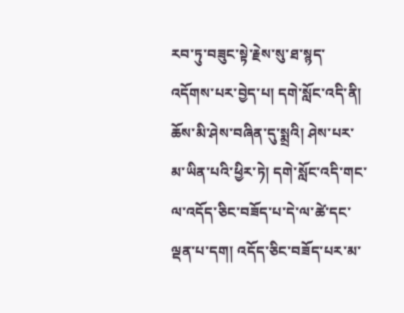རབ་ཏུ་བཟུང་སྟེ་རྗེས་སུ་ཐ་སྙད་འདོགས་པར་བྱེད་པ། དགེ་སློང་འདི་ནི། ཆོས་མི་ཤེས་བཞིན་དུ་སྨྲའི། ཤེས་པར་མ་ཡིན་པའི་ཕྱིར་ཏེ། དགེ་སློང་འདི་གང་ལ་འདོད་ཅིང་བཟོད་པ་དེ་ལ་ཚེ་དང་ལྡན་པ་དག། འདོད་ཅིང་བཟོད་པར་མ་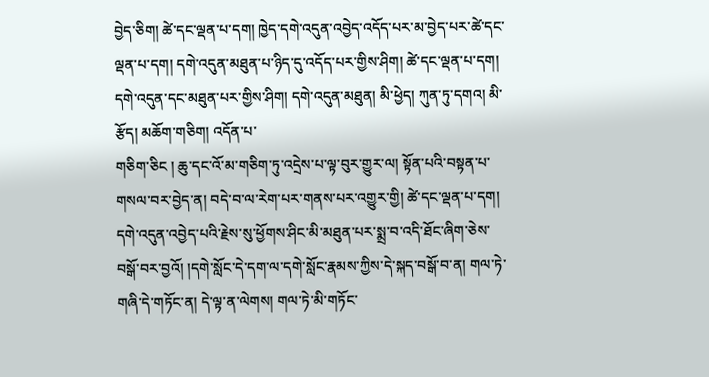བྱེད་ཅིག། ཚེ་དང་ལྡན་པ་དག། ཁྱེད་དགེ་འདུན་འབྱེད་འདོད་པར་མ་བྱེད་པར་ཚེ་དང་ལྡན་པ་དག། དགེ་འདུན་མཐུན་པ་ཉིད་དུ་འདོད་པར་གྱིས་ཤིག། ཚེ་དང་ལྡན་པ་དག། དགེ་འདུན་དང་མཐུན་པར་གྱིས་ཤིག། དགེ་འདུན་མཐུན། མི་ཕྱེད། ཀུན་ཏུ་དགའ། མི་རྩོད། མཆོག་གཅིག། འདོན་པ་
གཅིག་ཅིང ། ཆུ་དང་འོ་མ་གཅིག་ཏུ་འདྲེས་པ་ལྟ་བུར་གྱུར་ལ། སྟོན་པའི་བསྟན་པ་གསལ་བར་བྱེད་ན། བདེ་བ་ལ་རེག་པར་གནས་པར་འགྱུར་གྱི། ཚེ་དང་ལྡན་པ་དག། དགེ་འདུན་འབྱེད་པའི་རྗེས་སུ་ཕྱོགས་ཤིང་མི་མཐུན་པར་སྨྲ་བ་འདི་ཐོང་ཞིག་ཅེས་བསྒོ་བར་བྱའོ། །དགེ་སློང་དེ་དག་ལ་དགེ་སློང་རྣམས་ཀྱིས་དེ་སྐད་བསྒོ་བ་ན། གལ་ཏེ་གཞི་དེ་གཏོང་ན། དེ་ལྟ་ན་ལེགས། གལ་ཏེ་མི་གཏོང་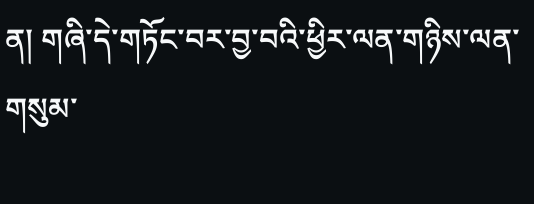ན། གཞི་དེ་གཏོང་བར་བྱ་བའི་ཕྱིར་ལན་གཉིས་ལན་གསུམ་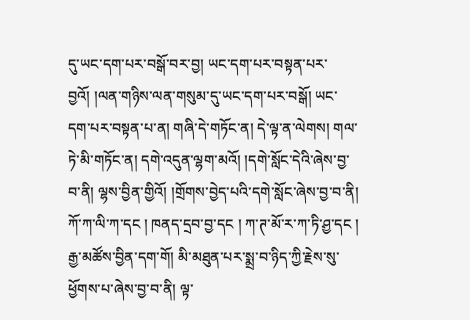དུ་ཡང་དག་པར་བསྒོ་བར་བྱ། ཡང་དག་པར་བསྟན་པར་བྱའོ། །ལན་གཉིས་ལན་གསུམ་དུ་ཡང་དག་པར་བསྒོ། ཡང་དག་པར་བསྟན་པ་ན། གཞི་དེ་གཏོང་ན། དེ་ལྟ་ན་ལེགས། གལ་ཏེ་མི་གཏོང་ན། དགེ་འདུན་ལྷག་མའོ། །དགེ་སློང་དེའི་ཞེས་བྱ་བ་ནི། ལྷས་བྱིན་གྱིའོ། །གྲོགས་བྱེད་པའི་དགེ་སློང་ཞེས་བྱ་བ་ནི། ཀོ་ཀ་ལི་ཀ་དང ། ཁནད་དྲབ་བྱ་དང ། ཀ་ཊ་མོ་ར་ཀ་ཏི་ཤྱ་དང ། རྒྱ་མཚོས་བྱིན་དག་གོ། མི་མཐུན་པར་སྨྲ་བ་ཉིད་ཀྱི་རྗེས་སུ་ཕྱོགས་པ་ཞེས་བྱ་བ་ནི། ལྟ་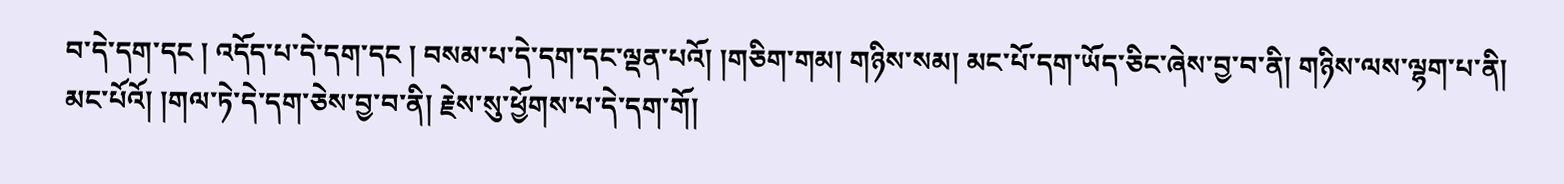བ་དེ་དག་དང ། འདོད་པ་དེ་དག་དང ། བསམ་པ་དེ་དག་དང་ལྡན་པའོ། །གཅིག་གམ། གཉིས་སམ། མང་པོ་དག་ཡོད་ཅིང་ཞེས་བྱ་བ་ནི། གཉིས་ལས་ལྷག་པ་ནི། མང་པོའོ། །གལ་ཏེ་དེ་དག་ཅེས་བྱ་བ་ནི། རྗེས་སུ་ཕྱོགས་པ་དེ་དག་གོ།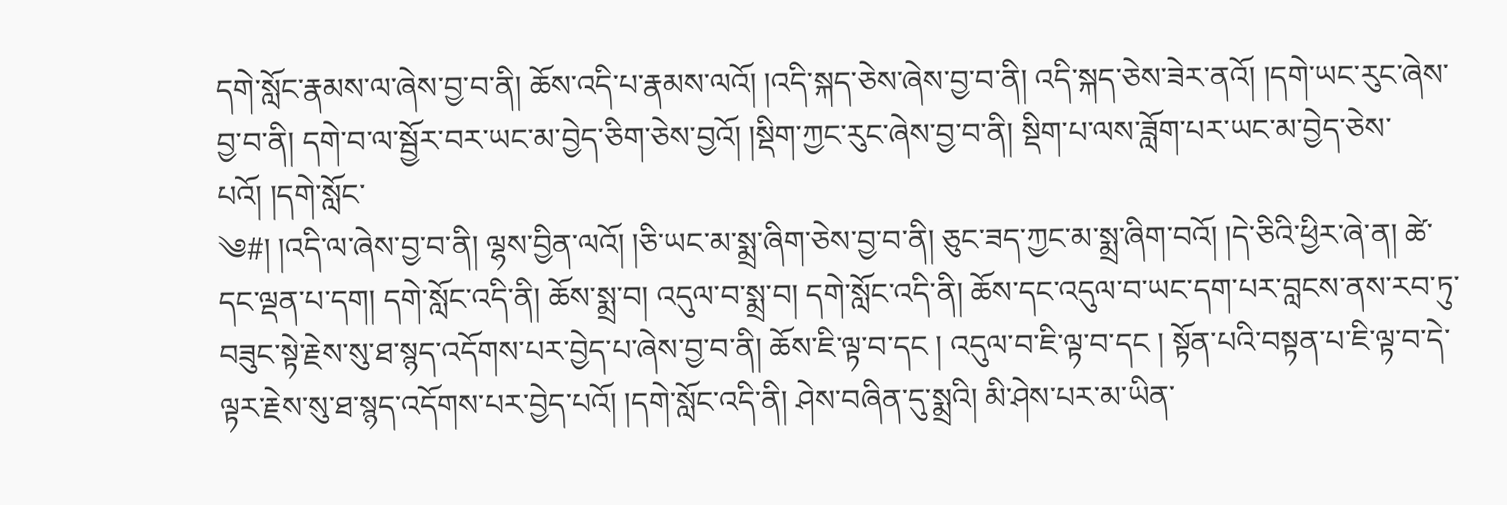དགེ་སློང་རྣམས་ལ་ཞེས་བྱ་བ་ནི། ཆོས་འདི་པ་རྣམས་ལའོ། །འདི་སྐད་ཅེས་ཞེས་བྱ་བ་ནི། འདི་སྐད་ཅེས་ཟེར་ནའོ། །དགེ་ཡང་རུང་ཞེས་བྱ་བ་ནི། དགེ་བ་ལ་སྦྱོར་བར་ཡང་མ་བྱེད་ཅིག་ཅེས་བྱའོ། །སྡིག་ཀྱང་རུང་ཞེས་བྱ་བ་ནི། སྡིག་པ་ལས་ཟློག་པར་ཡང་མ་བྱེད་ཅེས་པའོ། །དགེ་སློང་
༄#། །འདི་ལ་ཞེས་བྱ་བ་ནི། ལྷས་བྱིན་ལའོ། །ཅི་ཡང་མ་སྨྲ་ཞིག་ཅེས་བྱ་བ་ནི། ཅུང་ཟད་ཀྱང་མ་སྨྲ་ཞིག་བའོ། །དེ་ཅིའི་ཕྱིར་ཞེ་ན། ཚེ་དང་ལྡན་པ་དག། དགེ་སློང་འདི་ནི། ཆོས་སྨྲ་བ། འདུལ་བ་སྨྲ་བ། དགེ་སློང་འདི་ནི། ཆོས་དང་འདུལ་བ་ཡང་དག་པར་བླངས་ནས་རབ་ཏུ་བཟུང་སྟེ་རྗེས་སུ་ཐ་སྙད་འདོགས་པར་བྱེད་པ་ཞེས་བྱ་བ་ནི། ཆོས་ཇི་ལྟ་བ་དང ། འདུལ་བ་ཇི་ལྟ་བ་དང ། སྟོན་པའི་བསྟན་པ་ཇི་ལྟ་བ་དེ་ལྟར་རྗེས་སུ་ཐ་སྙད་འདོགས་པར་བྱེད་པའོ། །དགེ་སློང་འདི་ནི། ཤེས་བཞིན་དུ་སྨྲའི། མི་ཤེས་པར་མ་ཡིན་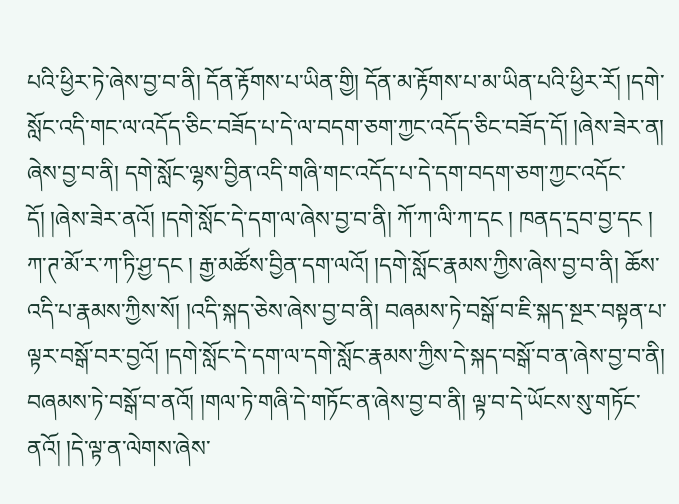པའི་ཕྱིར་ཏེ་ཞེས་བྱ་བ་ནི། དོན་རྟོགས་པ་ཡིན་གྱི། དོན་མ་རྟོགས་པ་མ་ཡིན་པའི་ཕྱིར་རོ། །དགེ་སློང་འདི་གང་ལ་འདོད་ཅིང་བཟོད་པ་དེ་ལ་བདག་ཅག་ཀྱང་འདོད་ཅིང་བཟོད་དོ། །ཞེས་ཟེར་ན། ཞེས་བྱ་བ་ནི། དགེ་སློང་ལྷས་བྱིན་འདི་གཞི་གང་འདོད་པ་དེ་དག་བདག་ཅག་ཀྱང་འདོང་དོ། །ཞེས་ཟེར་ནའོ། །དགེ་སློང་དེ་དག་ལ་ཞེས་བྱ་བ་ནི། ཀོ་ཀ་ལི་ཀ་དང ། ཁནད་དྲབ་བྱ་དང ། ཀ་ཊ་མོ་ར་ཀ་ཏི་ཤྱ་དང ། རྒྱ་མཚོས་བྱིན་དག་ལའོ། །དགེ་སློང་རྣམས་ཀྱིས་ཞེས་བྱ་བ་ནི། ཆོས་འདི་པ་རྣམས་ཀྱིས་སོ། །འདི་སྐད་ཅེས་ཞེས་བྱ་བ་ནི། བཞམས་ཏེ་བསྒོ་བ་ཇི་སྐད་སྔར་བསྟན་པ་ལྟར་བསྒོ་བར་བྱའོ། །དགེ་སློང་དེ་དག་ལ་དགེ་སློང་རྣམས་ཀྱིས་དེ་སྐད་བསྒོ་བ་ན་ཞེས་བྱ་བ་ནི། བཞམས་ཏེ་བསྒོ་བ་ནའོ། །གལ་ཏེ་གཞི་དེ་གཏོང་ན་ཞེས་བྱ་བ་ནི། ལྟ་བ་དེ་ཡོངས་སུ་གཏོང་ནའོ། །དེ་ལྟ་ན་ལེགས་ཞེས་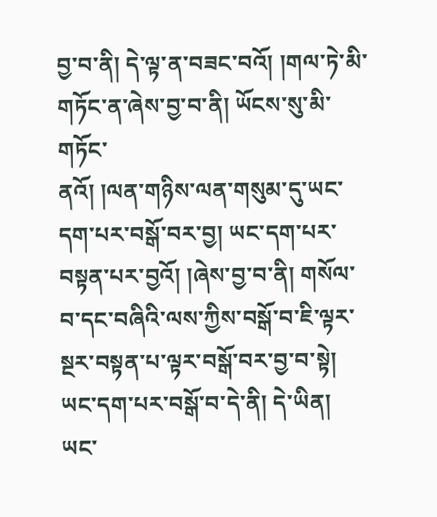བྱ་བ་ནི། དེ་ལྟ་ན་བཟང་བའོ། །གལ་ཏེ་མི་གཏོང་ན་ཞེས་བྱ་བ་ནི། ཡོངས་སུ་མི་གཏོང་
ནའོ། །ལན་གཉིས་ལན་གསུམ་དུ་ཡང་དག་པར་བསྒོ་བར་བྱ། ཡང་དག་པར་བསྟན་པར་བྱའོ། །ཞེས་བྱ་བ་ནི། གསོལ་བ་དང་བཞིའི་ལས་ཀྱིས་བསྒོ་བ་ཇི་ལྟར་སྔར་བསྟན་པ་ལྟར་བསྒོ་བར་བྱ་བ་སྟེ། ཡང་དག་པར་བསྒོ་བ་དེ་ནི། དེ་ཡིན། ཡང་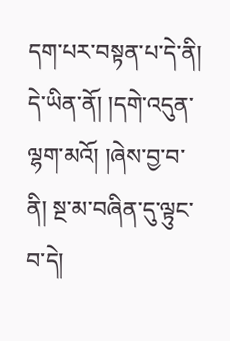དག་པར་བསྟན་པ་དེ་ནི། དེ་ཡིན་ནོ། །དགེ་འདུན་ལྷག་མའོ། །ཞེས་བྱ་བ་ནི། སྔ་མ་བཞིན་དུ་ལྟུང་བ་དེ།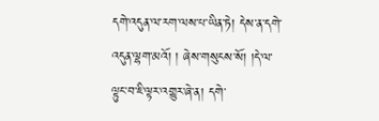དགེ་འདུན་ལ་རག་ལས་པ་ཡིན་ཏེ། དེས་ན་དགེ་འདུན་ལྷག་མའོ། ། ཞེས་གསུངས་སོ། །དེ་ལ་ལྟུང་བ་ཇི་ལྟར་འགྱུར་ཞེ་ན། དགེ་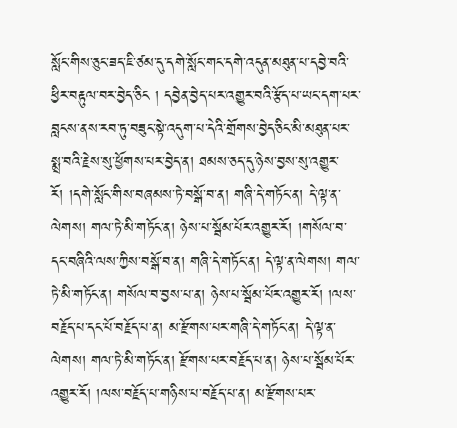སློང་གིས་ཅུང་ཟད་ཇི་ཙམ་དུ་དགེ་སློང་གང་དགེ་འདུན་མཐུན་པ་དབྱེ་བའི་ཕྱིར་བརྟུལ་བར་བྱེད་ཅིང ། དབྱེན་བྱེད་པར་འགྱུར་བའི་རྩོད་པ་ཡང་དག་པར་བླངས་ནས་རབ་ཏུ་བཟུང་སྟེ་འདུག་པ་དེའི་གྲོགས་བྱེད་ཅིང་མི་མཐུན་པར་སྨྲ་བའི་རྗེས་སུ་ཕྱོགས་པར་བྱེད་ན། ཐམས་ཅད་དུ་ཉེས་བྱས་སུ་འགྱུར་རོ། །དགེ་སློང་གིས་བཞམས་ཏེ་བསྒོ་བ་ན། གཞི་དེ་གཏོང་ན། དེ་ལྟ་ན་ལེགས། གལ་ཏེ་མི་གཏོང་ན། ཉེས་པ་སྦོམ་པོར་འགྱུར་རོ། །གསོལ་བ་དང་བཞིའི་ལས་ཀྱིས་བསྒོ་བ་ན། གཞི་དེ་གཏོང་ན། དེ་ལྟ་ན་ལེགས། གལ་ཏེ་མི་གཏོང་ན། གསོལ་བ་བྱས་པ་ན། ཉེས་པ་སྦོམ་པོར་འགྱུར་རོ། །ལས་བརྗོད་པ་དང་པོ་བརྗོད་པ་ན། མ་རྫོགས་པར་གཞི་དེ་གཏོང་ན། དེ་ལྟ་ན་ལེགས། གལ་ཏེ་མི་གཏོང་ན། རྫོགས་པར་བརྗོད་པ་ན། ཉེས་པ་སྦོམ་པོར་འགྱུར་རོ། །ལས་བརྗོད་པ་གཉིས་པ་བརྗོད་པ་ན། མ་རྫོགས་པར་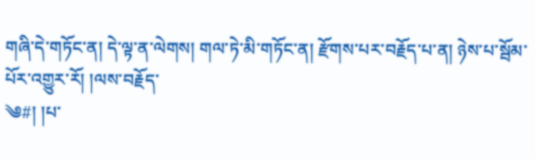གཞི་དེ་གཏོང་ན། དེ་ལྟ་ན་ལེགས། གལ་ཏེ་མི་གཏོང་ན། རྫོགས་པར་བརྗོད་པ་ན། ཉེས་པ་སྦོམ་པོར་འགྱུར་རོ། །ལས་བརྗོད་
༄#། །པ་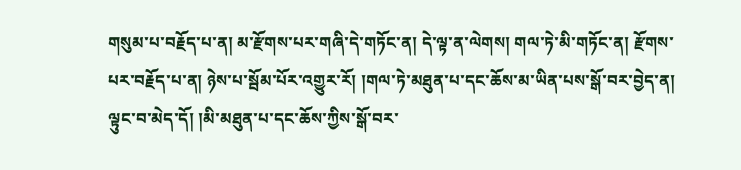གསུམ་པ་བརྗོད་པ་ན། མ་རྫོགས་པར་གཞི་དེ་གཏོང་ན། དེ་ལྟ་ན་ལེགས། གལ་ཏེ་མི་གཏོང་ན། རྫོགས་པར་བརྗོད་པ་ན། ཉེས་པ་སྦོམ་པོར་འགྱུར་རོ། །གལ་ཏེ་མཐུན་པ་དང་ཆོས་མ་ཡིན་པས་སྒོ་བར་བྱེད་ན། ལྟུང་བ་མེད་དོ། །མི་མཐུན་པ་དང་ཆོས་ཀྱིས་སྒོ་བར་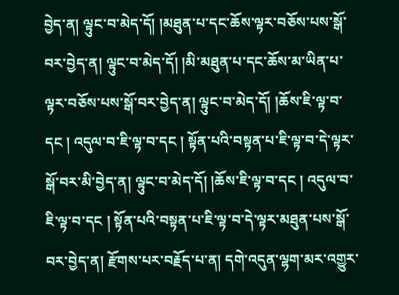བྱེད་ན། ལྟུང་བ་མེད་དོ། །མཐུན་པ་དང་ཆོས་ལྟར་བཅོས་པས་སྒོ་བར་བྱེད་ན། ལྟུང་བ་མེད་དོ། །མི་མཐུན་པ་དང་ཆོས་མ་ཡིན་པ་ལྟར་བཅོས་པས་སྒོ་བར་བྱེད་ན། ལྟུང་བ་མེད་དོ། །ཆོས་ཇི་ལྟ་བ་དང ། འདུལ་བ་ཇི་ལྟ་བ་དང ། སྟོན་པའི་བསྟན་པ་ཇི་ལྟ་བ་དེ་ལྟར་སྒོ་བར་མི་བྱེད་ན། ལྟུང་བ་མེད་དོ། །ཆོས་ཇི་ལྟ་བ་དང ། འདུལ་བ་ཇི་ལྟ་བ་དང ། སྟོན་པའི་བསྟན་པ་ཇི་ལྟ་བ་དེ་ལྟར་མཐུན་པས་སྒོ་བར་བྱེད་ན། རྫོགས་པར་བརྗོད་པ་ན། དགེ་འདུན་ལྷག་མར་འགྱུར་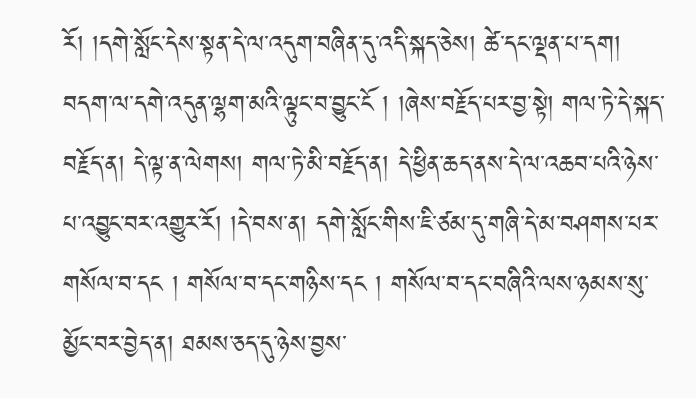རོ། །དགེ་སློང་དེས་སྟན་དེ་ལ་འདུག་བཞིན་དུ་འདི་སྐད་ཅེས། ཚེ་དང་ལྡན་པ་དག། བདག་ལ་དགེ་འདུན་ལྷག་མའི་ལྟུང་བ་བྱུང་ངོ ། །ཞེས་བརྗོད་པར་བྱ་སྟེ། གལ་ཏེ་དེ་སྐད་བརྗོད་ན། དེ་ལྟ་ན་ལེགས། གལ་ཏེ་མི་བརྗོད་ན། དེ་ཕྱིན་ཆད་ནས་དེ་ལ་འཆབ་པའི་ཉེས་པ་འབྱུང་བར་འགྱུར་རོ། །དེ་བས་ན། དགེ་སློང་གིས་ཇི་ཙམ་དུ་གཞི་དེ་མ་བཤགས་པར་གསོལ་བ་དང ། གསོལ་བ་དང་གཉིས་དང ། གསོལ་བ་དང་བཞིའི་ལས་ཉམས་སུ་མྱོང་བར་བྱེད་ན། ཐམས་ཅད་དུ་ཉེས་བྱས་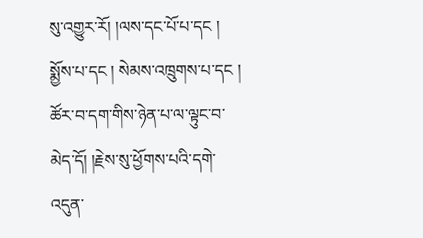སུ་འགྱུར་རོ། །ལས་དང་པོ་པ་དང ། སྨྱོས་པ་དང ། སེམས་འཁྲུགས་པ་དང ། ཚོར་བ་དག་གིས་ཉེན་པ་ལ་ལྟུང་བ་མེད་དོ། །རྗེས་སུ་ཕྱོགས་པའི་དགེ་འདུན་